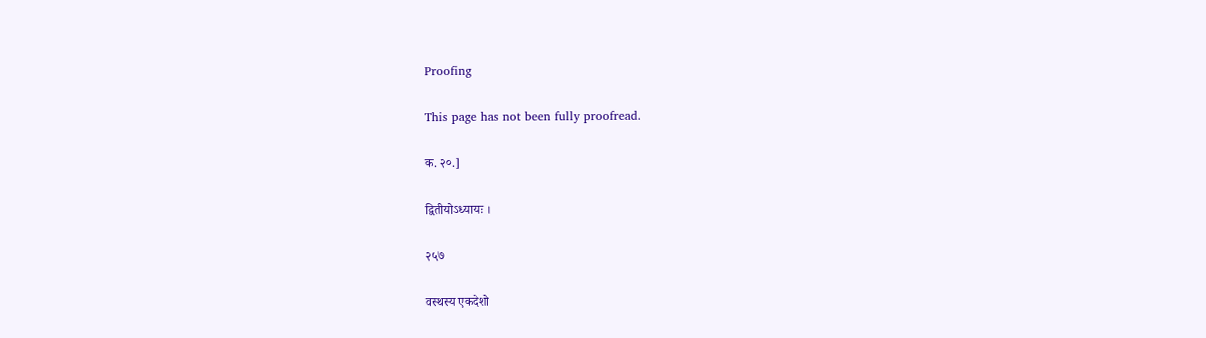Proofing

This page has not been fully proofread.

क. २०.]

द्वितीयोऽध्यायः ।

२५७

वस्थस्य एकदेशो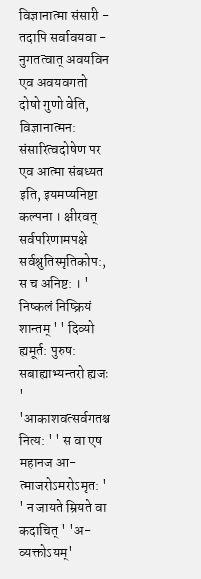विज्ञानात्मा संसारी - तदापि सर्वावयवा -
नुगतत्वात् अवयविन एव अवयवगतो दोषो गुणो वेति,
विज्ञानात्मन: संसारित्वदोषेण पर एव आत्मा संबध्यत
इति, इयमप्यनिष्टा कल्पना । क्षीरवत् सर्वपरिणामपक्षे
सर्वश्रुतिस्मृतिकोप:, स च अनिष्ट: । ' निष्कलं निष्क्रियं
शान्तम् ' ' दिव्यो ह्यमूर्त: पुरुष: सबाह्याभ्यन्तरो ह्यजः '
'आकाशवत्सर्वगतश्च नित्य: ' ' स वा एष महानज आ-
त्माजरोऽमरोऽमृत: ' ' न जायते म्रियते वा कदाचित् ' 'अ-
व्यक्तोऽयम्'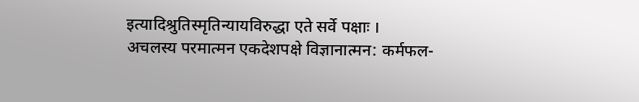इत्यादिश्रुतिस्मृतिन्यायविरुद्धा एते सर्वे पक्षाः ।
अचलस्य परमात्मन एकदेशपक्षे विज्ञानात्मन: कर्मफल-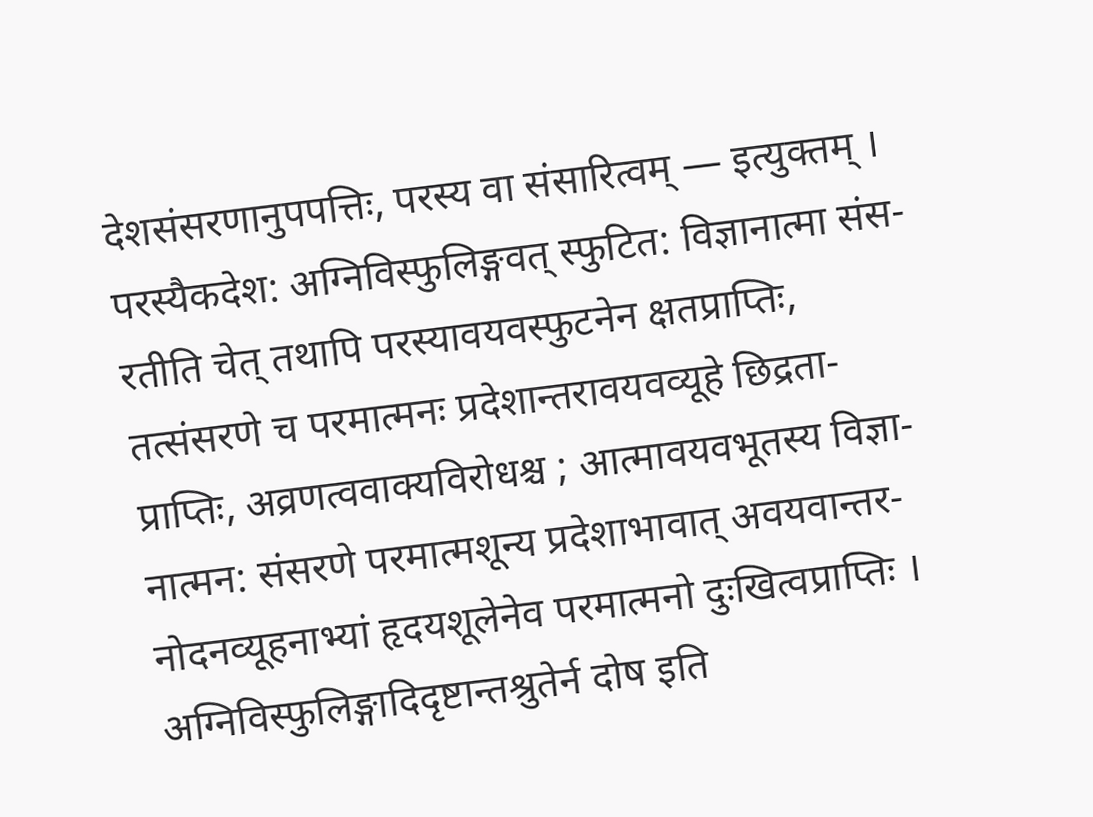देशसंसरणानुपपत्तिः, परस्य वा संसारित्वम् — इत्युक्तम् ।
परस्यैकदेश: अग्निविस्फुलिङ्गवत् स्फुटित: विज्ञानात्मा संस-
रतीति चेत् तथापि परस्यावयवस्फुटनेन क्षतप्राप्तिः,
तत्संसरणे च परमात्मनः प्रदेशान्तरावयवव्यूहे छिद्रता-
प्राप्तिः, अव्रणत्ववाक्यविरोधश्च ; आत्मावयवभूतस्य विज्ञा-
नात्मन: संसरणे परमात्मशून्य प्रदेशाभावात् अवयवान्तर-
नोदनव्यूहनाभ्यां हृदयशूलेनेव परमात्मनो दुःखित्वप्राप्तिः ।
अग्निविस्फुलिङ्गादिदृष्टान्तश्रुतेर्न दोष इति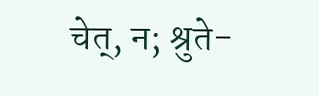चेत्, न; श्रुते-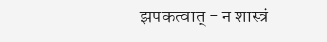झपकत्वात् - न शास्त्रं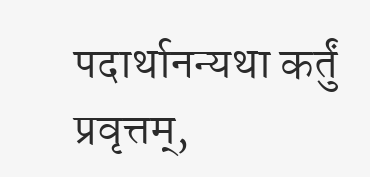पदार्थानन्यथा कर्तुं प्रवृत्तम्,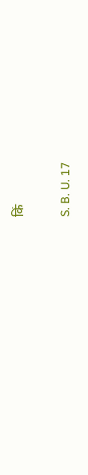किं

S. B. U. 17